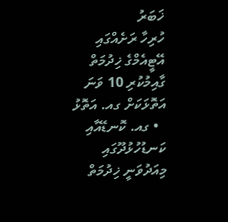ޚަބަރު
ހުރިހާ ރަށެއްގައި އޭޓީއެމްގެ ޚިދުމަތް ގާއިމުކުރި 10 ވަނަ އަތޮޅަކަށް ގއ. އަތޮޅު
  • ގއ. ކޮނޑޭއާއި ކަނޑުހުޅުދޫގައި މިއަދުވަނީ ޚިދުމަތް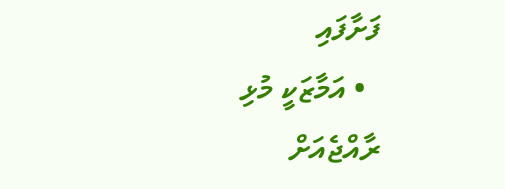ފަށާފައި
  • އަމާޒަކީ މުޅި ރާއްޖެއަށް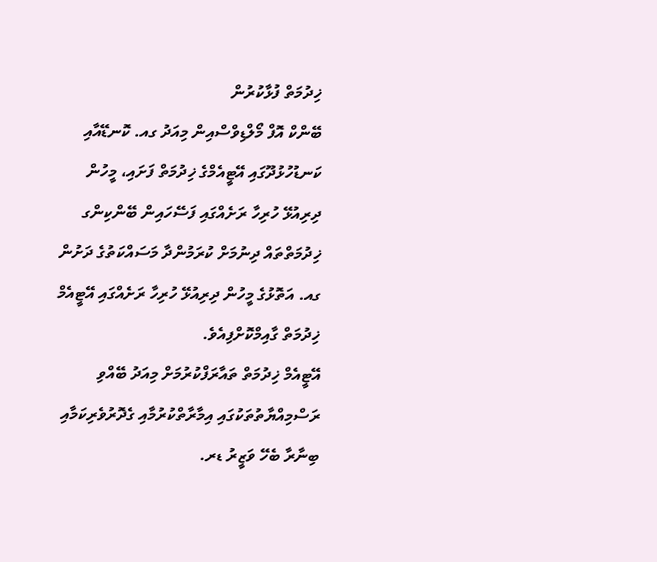ޚިދުމަތް ފުޅާކުރުން
ބޭންކް އޮފް މޯލްޑިވްސްއިން މިއަދު ގއ. ކޮނޑޭއާއި ކަނޑުހުޅުދޫގައި އޭޓީއެމްގެ ޚިދުމަތް ފަށައި، މީހުން ދިރިއުޅޭ ހުރިހާ ރަށެއްގައި ފަސޭހައިން ބޭންކިންގ ޚިދުމަތްތައް ދިނުމަށް ކުރަމުންދާ މަސައްކަތުގެ ދަށުން ގއ. އަތޮޅުގެ މީހުން ދިރިއުޅޭ ހުރިހާ ރަށެއްގައި އޭޓީއެމް ޚިދުމަތް ގާއިމްކޮށްފިއެވެ.
އޭޓީއެމް ޚިދުމަތް ތައާރަފްކުރުމަށް މިއަދު ބޭއްވި ރަސްމިއްޔާތުތަކުގައި އިމާރާތްކުރުމާއި ގެދޮރުވެރިކަމާއި ބިނާރާ ބެހޭ ވަޒީރު ޑރ.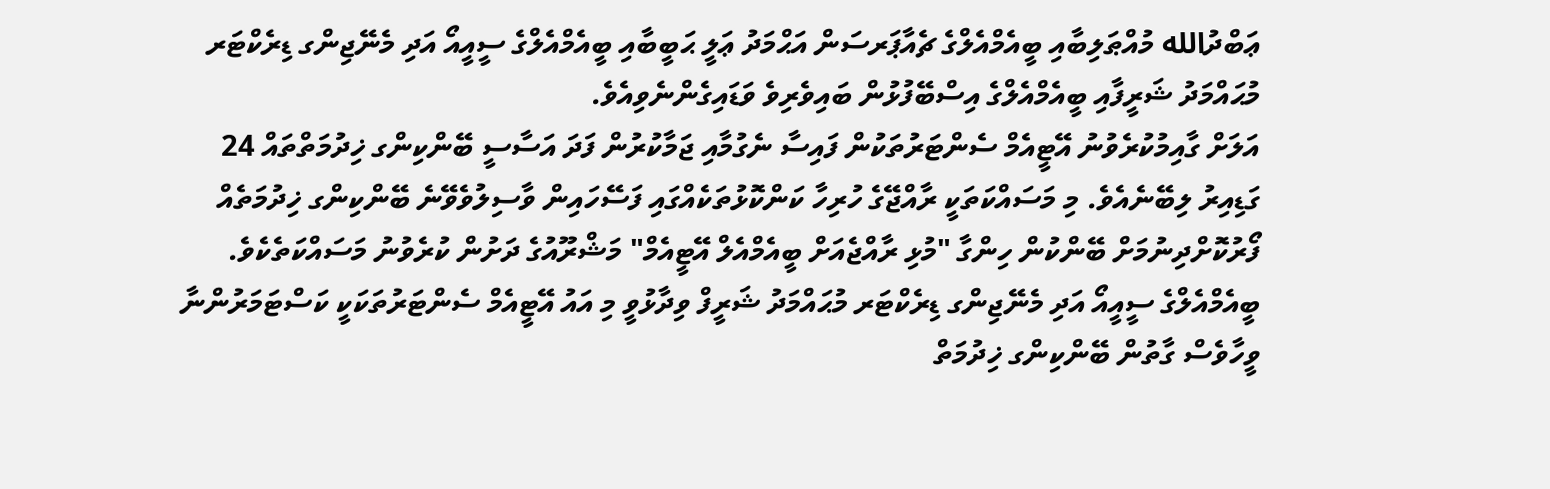ޢަބްދުالله މުއްޠަލިބާއި ބީއެމްއެލްގެ ޗެއާޕަރސަން އަޙްމަދު ޢަލީ ޙަބީބާއި ބީއެމްއެލްގެ ސީއީއޯ އަދި މެނޭޖިންގ ޑިރެކްޓަރ މުޙައްމަދު ޝަރީފާއި ބީއެމްއެލްގެ އިސްބޭފުޅުން ބައިވެރިވެ ވަޑައިގެންނެވިއެވެ.
އަލަށް ގާއިމުކުރެވުނު އޭޓީއެމް ސެންޓަރުތަކުން ފައިސާ ނެގުމާއި ޖަމާކުރުން ފަދަ އަސާސީ ބޭންކިންގ ޚިދުމަތްތައް 24 ގަޑިއިރު ލިބޭނެއެވެ. މި މަސައްކަތަކީ ރާއްޖޭގެ ހުރިހާ ކަންކޮޅުތަކެއްގައި ފަސޭހައިން ވާސިލުވެވޭނެ ބޭންކިންގ ޚިދުމަތެއް ފޯރުކޮށްދިނުމަށް ބޭންކުން ހިންގާ "މުޅި ރާއްޖެއަށް ބީއެމްއެލް އޭޓީއެމް" މަޝްރޫއުގެ ދަށުން ކުރެވުނު މަސައްކަތެކެވެ.
ބީއެމްއެލްގެ ސީއީއޯ އަދި މެނޭޖިންގ ޑިރެކްޓަރ މުޙައްމަދު ޝަރީފް ވިދާޅުވީ މި އައު އޭޓީއެމް ސެންޓަރުތަކަކީ ކަސްޓަމަރުންނާ ވީހާވެސް ގާތުން ބޭންކިންގ ޚިދުމަތް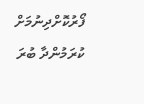ފޯރުކޮށްދިނުމަށް ކުރަމުންދާ ބުރަ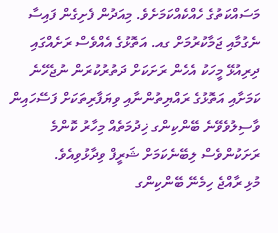މަސައްކަތުގެ ހެއްކެއްކަމަށެވެ. މިއަދުން ފެށިގެން ފައިސާ ނެގުމާއި ޖަމާކުރުމަށް ގއ. އަތޮޅުގެ އެއްވެސް ރަށެއްގައި ދިރިއުޅޭ މީހަކު އެހެން ރަށަކަށް ދަތުރުކުރަން ނުޖެހޭނެ ކަމަށާއި އަތޮޅުގެ ރައްޔިތުންނާއި ވިޔަފާރިތަކަށް ފަސޭހައިން ވާސިލުވެވޭނެ ބޭންކިންގ ޚިދުމަތެއް މިހާރު ކޮންމެ ރަށަކުންވެސް ލިބޭނެކަމަށް ޝަރީފް ވިދާޅުވިއެވެ.
މުޅި ރާއްޖެ ހިމެނޭ ބޭންކިންގ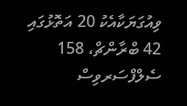ވިއުގަޔަކާއެކު 20 އަތޮޅުގައި 42 ބްރާންޗް، 158 ސެލްފްސަރވިސް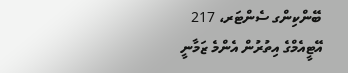ބޭންކިންގ ސެންޓަރ، 217 އޭޓީއެމްގެ އިތުރުން އެންމެ ޒަމާނީ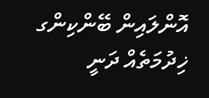އޮންލައިން ބޭންކިންގ ޚިދުމަތެއް ދަނީ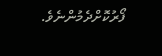ފޯރުކޮށްދެމުންނެވެ.